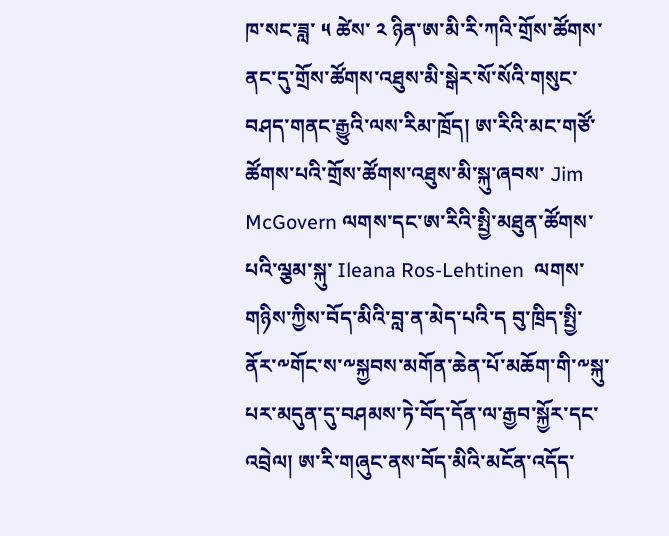ཁ་སང་ཟླ་ ༥ ཚེས་ ༢ ཉིན་ཨ་མི་རི་ཀའི་གྲོས་ཚོགས་ནང་དུ་གྲོས་ཚོགས་འཐུས་མི་སྒེར་སོ་སོའི་གསུང་བཤད་གནང་རྒྱུའི་ལས་རིམ་ཁྲོད། ཨ་རིའི་མང་གཙོ་ཚོགས་པའི་གྲོས་ཚོགས་འཐུས་མི་སྐུ་ཞབས་ Jim McGovern ལགས་དང་ཨ་རིའི་སྤྱི་མཐུན་ཚོགས་པའི་ལྕམ་སྐུ་ Ileana Ros-Lehtinen  ལགས་གཉིས་ཀྱིས་བོད་མིའི་བླ་ན་མེད་པའི་ད བུ་ཁྲིད་སྤྱི་ནོར་༸གོང་ས་༸སྐྱབས་མགོན་ཆེན་པོ་མཆོག་གི་༸སྐུ་པར་མདུན་དུ་བཤམས་ཏེ་བོད་དོན་ལ་རྒྱབ་སྐྱོར་དང་འབྲེལ། ཨ་རི་གཞུང་ནས་བོད་མིའི་མངོན་འདོད་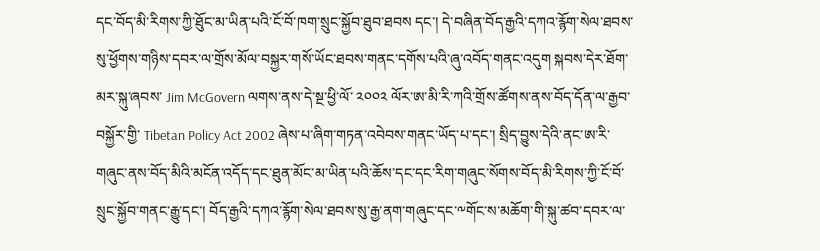དང་བོད་མི་རིགས་ཀྱི་ཐོུང་མ་ཡིན་པའི་ངོ་བོ་ཁག་སྲུང་སྐྱོབ་ཐུབ་ཐབས དང་། དེ་བཞིན་བོད་རྒྱའི་དཀའ་རྙོག་སེལ་ཐབས་སུ་ཕྱོགས་གཉིས་དབར་ལ་གྲོས་མོལ་བསྐྱར་གསོ་ཡོང་ཐབས་གནང་དགོས་པའི་ཞུ་འབོད་གནང་འདུག སྐབས་དེར་ཐོག་མར་སྐུ་ཞབས་ Jim McGovern ལགས་ནས་དེ་སྔ་ཕྱི་ལོ་ ༢༠༠༢ ལོར་ཨ་མི་རི་ཀའི་གྲོས་ཚོགས་ནས་བོད་དོན་ལ་རྒྱབ་བསྐྱོར་གྱི་ Tibetan Policy Act 2002 ཞེས་པ་ཞིག་གཏན་འབེབས་གནང་ཡོད་པ་དང་། སྲིད་བྱུས་དེའི་ནང་ཨ་རི་གཞུང་ནས་བོད་མིའི་མངོན་འདོད་དང་ཐུན་མོང་མ་ཡིན་པའི་ཆོས་དང་དང་རིག་གཞུང་སོགས་བོད་མི་རིགས་ཀྱི་ངོ་བོ་སྲུང་སྐྱོབ་གནང་རྒྱུ་དང་། བོད་རྒྱའི་དཀའ་རྙོག་སེལ་ཐབས་སུ་རྒྱ་ནག་གཞུང་དང་༸གོང་ས་མཆོག་གི་སྐུ་ཚབ་དབར་ལ་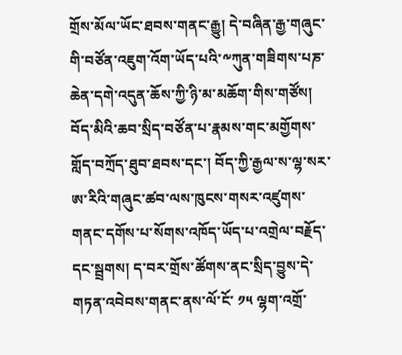གྲོས་མོལ་ཡོང་ཐབས་གནང་རྒྱུ། དེ་བཞིན་རྒྱ་གཞུང་གི་བཙོན་འཇུག་འོག་ཡོད་པའི་༸ཀུན་གཟིགས་པཎ་ཆེན་དགེ་འདུན་ཆོས་ཀྱི་ཉི་མ་མཆོག་གིས་གཙོས། བོད་མིའི་ཆབ་སྲིད་བཙོན་པ་རྣམས་གང་མགྱོགས་གློད་བཀྲོད་ཐུབ་ཐབས་དང་། བོད་ཀྱི་རྒྱལ་ས་ལྷ་སར་ཨ་རིའི་གཞུང་ཚབ་ལས་ཁུངས་གསར་འཛུགས་གནང་དགོས་པ་སོགས་འཁོད་ཡོད་པ་འགྲེལ་བརྗོད་དང་སྦྲགས། ད་བར་གྲོས་ཚོགས་ནང་སྲིད་བྱུས་དེ་གཏན་འབེབས་གནང་ནས་ལོ་ངོ་ ༡༥ ལྷག་འགྲོ་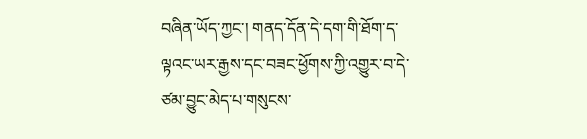བཞིན་ཡོད་ཀྱང་། གནད་དོན་དེ་དག་གི་ཐོག་ད་ལྟའང་ཡར་རྒྱས་དང་བཟང་ཕྱོགས་ཀྱི་འགྱུར་བ་དེ་ཙམ་བྱུང་མེད་པ་གསུངས་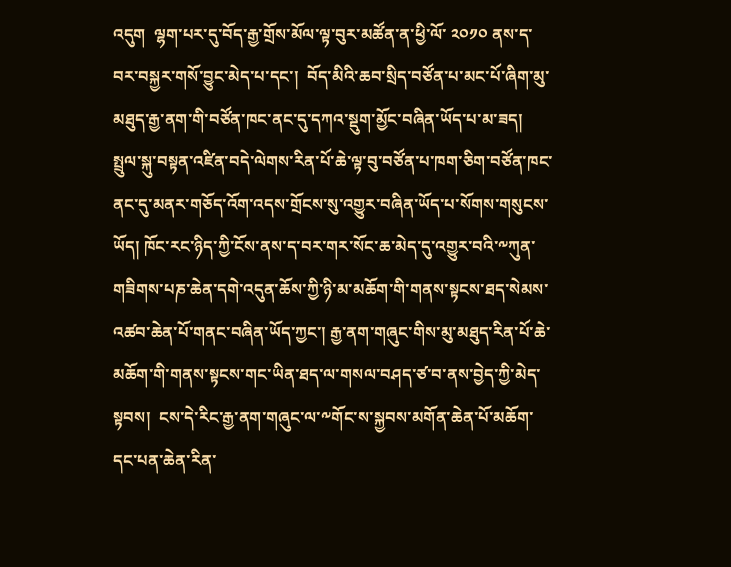འདུག  ལྷག་པར་དུ་བོད་རྒྱ་གྲོས་མོལ་ལྟ་བུར་མཚོན་ན་ཕྱི་ལོ་ ༢༠༡༠ ནས་ད་བར་བསྐྱར་གསོ་བྱུང་མེད་པ་དང་།  བོད་མིའི་ཆབ་སྲིད་བཙོན་པ་མང་པོ་ཞིག་མུ་མཐུད་རྒྱ་ནག་གི་བཙོན་ཁང་ནང་དུ་དཀའ་སྡུག་མྱོང་བཞིན་ཡོད་པ་མ་ཟད། སྤྲུལ་སྐུ་བསྟན་འཛིན་བདེ་ལེགས་རིན་པོ་ཆེ་ལྟ་བུ་བཙོན་པ་ཁག་ཅིག་བཙོན་ཁང་ནང་དུ་མནར་གཅོད་འོག་འདས་གྲོངས་སུ་འགྱུར་བཞིན་ཡོད་པ་སོགས་གསུངས་ཡོད། ཁོང་རང་ཉིད་ཀྱི་ངོས་ནས་ད་བར་གར་སོང་ཆ་མེད་དུ་འགྱུར་བའི་༸ཀུན་གཟིགས་པཎ་ཆེན་དགེ་འདུན་ཆོས་ཀྱི་ཉི་མ་མཆོག་གི་གནས་སྟངས་ཐད་སེམས་འཚབ་ཆེན་པོ་གནང་བཞིན་ཡོད་ཀྱང་། རྒྱ་ནག་གཞུང་གིས་མུ་མཐུད་རིན་པོ་ཆེ་མཆོག་གི་གནས་སྟངས་གང་ཡིན་ཐད་ལ་གསལ་བཤད་ཙ་བ་ནས་བྱེད་ཀྱི་མེད་སྟབས།  ངས་དེ་རིང་རྒྱ་ནག་གཞུང་ལ་༸གོང་ས་སྐྱབས་མགོན་ཆེན་པོ་མཆོག་དང་པན་ཆེན་རིན་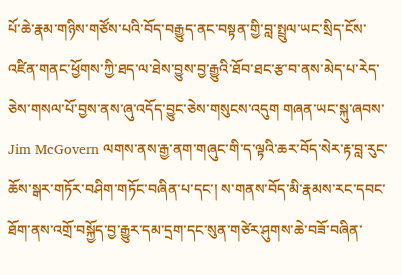པོ་ཆེ་རྣམ་གཉིས་གཙོས་པའི་བོད་བརྒྱུད་ནང་བསྟན་གྱི་བླ་སྤྲུལ་ཡང་སྲིད་ངོས་འཛིན་གནང་ཕྱོགས་ཀྱི་ཐད་ལ་ཐེས་བྱུས་བྱ་རྒྱུའི་ཐོབ་ཐང་རྩ་བ་ནས་མེད་པ་རེད་ཅེས་གསལ་པོ་བྱས་ནས་ཞུ་འདོད་བྱུང་ཅེས་གསུངས་འདུག གཞན་ཡང་སྐུ་ཞབས་ Jim McGovern ལགས་ནས་རྒྱ་ནག་གཞུང་གི་ད་ལྟའི་ཆར་བོད་སེར་རྟ་བླ་རུང་ཆོས་སྒར་གཏོར་བཤིག་གཏོང་བཞིན་པ་དང་། ས་གནས་བོད་མི་རྣམས་རང་དབང་ཐོག་ནས་འགྲོ་བསྐྱོད་བྱ་རྒྱུར་དམ་དྲག་དང་སུན་གཙེར་ཤུགས་ཆེ་བཟོ་བཞིན་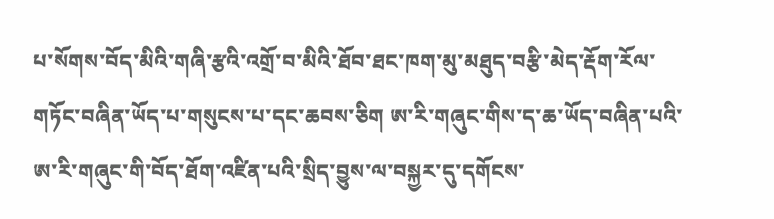པ་སོགས་བོད་མིའི་གཞི་རྩའི་འགྲོ་བ་མིའི་ཐོབ་ཐང་ཁག་མུ་མཐུད་བརྩི་མེད་རྡོག་རོལ་གཏོང་བཞིན་ཡོད་པ་གསུངས་པ་དང་ཆབས་ཅིག ཨ་རི་གཞུང་གིས་ད་ཆ་ཡོད་བཞིན་པའི་ཨ་རི་གཞུང་གི་བོད་ཐོག་འཛིན་པའི་སྲིད་བྱུས་ལ་བསྐྱར་དུ་དགོངས་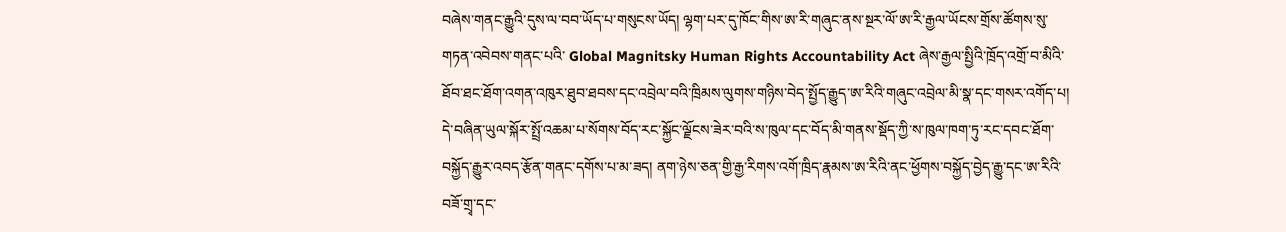བཞེས་གནང་རྒྱུའི་དུས་ལ་བབ་ཡོད་པ་གསུངས་ཡོད། ལྷག་པར་དུ་ཁོང་གིས་ཨ་རི་གཞུང་ནས་སྔར་ལོ་ཨ་རི་རྒྱལ་ཡོངས་གྲོས་ཚོགས་སུ་གཏན་འབེབས་གནང་པའི་ Global Magnitsky Human Rights Accountability Act ཞེས་རྒྱལ་སྤྱིའི་ཁྲོད་འགྲོ་བ་མིའི་ཐོབ་ཐང་ཐོག་འགན་འཁུར་ཐུབ་ཐབས་དང་འབྲེལ་བའི་ཁྲིམས་ལུགས་གཉིས་བེད་སྤྱོད་རྒྱུད་ཨ་རིའི་གཞུང་འབྲེལ་མི་སྣ་དང་གསར་འགོད་པ། དེ་བཞིན་ཡུལ་སྐོར་སྤྲོ་འཆམ་པ་སོགས་བོད་རང་སྐྱོང་ལྗོངས་ཟེར་བའི་ས་ཁུལ་དང་བོད་མི་གནས་སྡོད་ཀྱི་ས་ཁུལ་ཁག་ཏུ་རང་དབང་ཐོག་བསྐྱོད་རྒྱུར་འབད་རྩོན་གནང་དགོས་པ་མ་ཟད། ནག་ཉེས་ཅན་གྱི་རྒྱ་རིགས་འགོ་ཁྲིད་རྣམས་ཨ་རིའི་ནང་ཕྱོགས་བསྐྱོད་བྱེད་རྒྱུ་དང་ཨ་རིའི་བཟོ་གྲྭ་དང་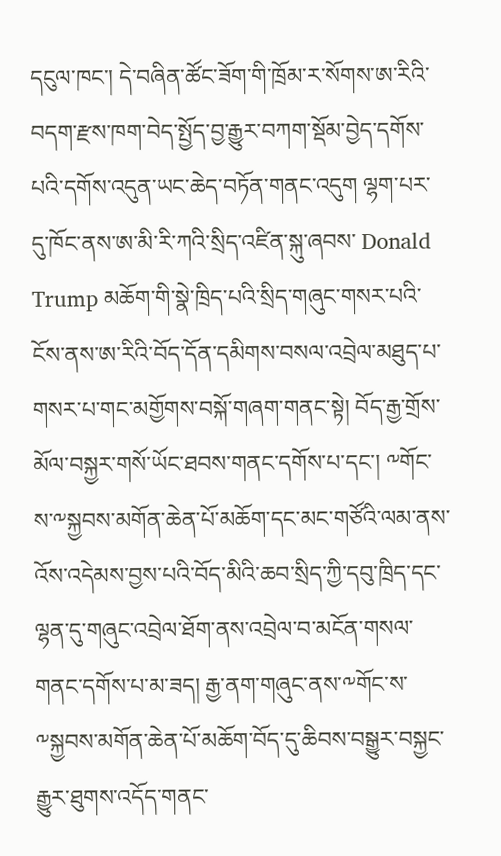དངུལ་ཁང་། དེ་བཞིན་ཚོང་ཟོག་གི་ཁྲོམ་ར་སོགས་ཨ་རིའི་བདག་རྫས་ཁག་བེད་སྤྱོད་བྱ་རྒྱུར་བཀག་སྡོམ་བྱེད་དགོས་པའི་དགོས་འདུན་ཡང་ཆེད་བཏོན་གནང་འདུག ལྷག་པར་དུ་ཁོང་ནས་ཨ་མི་རི་ཀའི་སྲིད་འཛིན་སྐུ་ཞབས་ Donald Trump མཆོག་གི་སྣེ་ཁྲིད་པའི་སྲིད་གཞུང་གསར་པའི་ངོས་ནས་ཨ་རིའི་བོད་དོན་དམིགས་བསལ་འབྲེལ་མཐུད་པ་གསར་པ་གང་མགྱོགས་བསྐོ་གཞག་གནང་སྟེ། བོད་རྒྱ་གྲོས་མོལ་བསྐྱར་གསོ་ཡོང་ཐབས་གནང་དགོས་པ་དང་། ༸གོང་ས་༸སྐྱབས་མགོན་ཆེན་པོ་མཆོག་དང་མང་གཙོའི་ལམ་ནས་འོས་འདེམས་བྱས་པའི་བོད་མིའི་ཆབ་སྲིད་ཀྱི་དབུ་ཁྲིད་དང་ལྷན་དུ་གཞུང་འབྲེལ་ཐོག་ནས་འབྲེལ་བ་མངོན་གསལ་གནང་དགོས་པ་མ་ཟད། རྒྱ་ནག་གཞུང་ནས་༸གོང་ས་༸སྐྱབས་མགོན་ཆེན་པོ་མཆོག་བོད་དུ་ཆིབས་བསྒྱུར་བསྐྱང་རྒྱུར་ཐུགས་འདོད་གནང་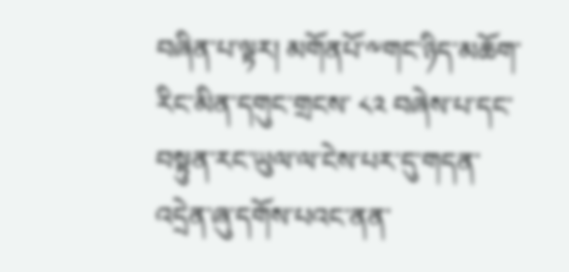བཞིན་པ་ལྟར། མགོནཔོ་༸གང་ཉིད་མཆོག་རིང་མིན་དགུང་གྲངས་ ༨༢ བཞེས་པ་དང་བསྟུན་རང་ཡུལ་ལ་ངེས་པར་དུ་གདན་འདྲེན་ཞུ་དགོས་པའང་ནན་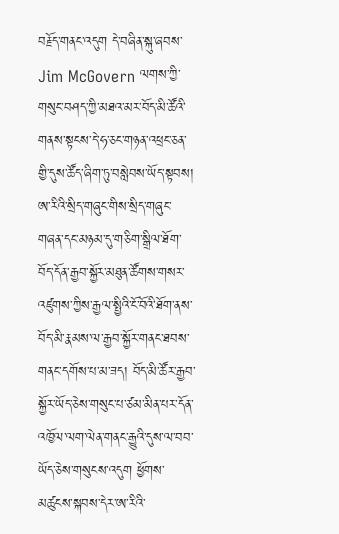བརྗོད་གནང་འདུག དེ་བཞིན་སྐུ་ཞབས་ Jim McGovern ལགས་ཀྱི་གསུང་བཤད་ཀྱི་མཐའ་མར་བོད་མི་ཚོའི་གནས་སྟངས་དེ་ཧ་ཅང་གཉན་འཕྲང་ཅན་གྱི་དུས་ཚོད་ཞིག་ཏུ་བསླེབས་ཡོད་སྟབས། ཨ་རིའི་སྲིད་གཞུང་གིས་སྲིད་གཞུང་གཞན་དང་མཉམ་དུ་གཅིག་སྒྲིལ་ཐོག་བོད་དོན་རྒྱབ་སྐྱོར་མཐུན་ཚོགས་གསར་འཛུགས་ཀྱིས་རྒྱལ་སྤྱིའི་ངོ་བོའི་ཐོག་ནས་བོད་མི་རྣམས་ལ་རྒྱབ་སྐྱོར་གནང་ཐབས་གནང་དགོས་པ་མ་ཟད། བོད་མི་ཚོར་རྒྱབ་སྐྱོར་ཡོད་ཅེས་གསུང་པ་ཙམ་མིན་པར་དོན་འཁྱོལ་ལག་ལེན་གནང་རྒྱུའི་དུས་ལ་བབ་ཡོད་ཅེས་གསུངས་འདུག ཕྱོགས་མཚུངས་སྐབས་དེར་ཨ་རིའི་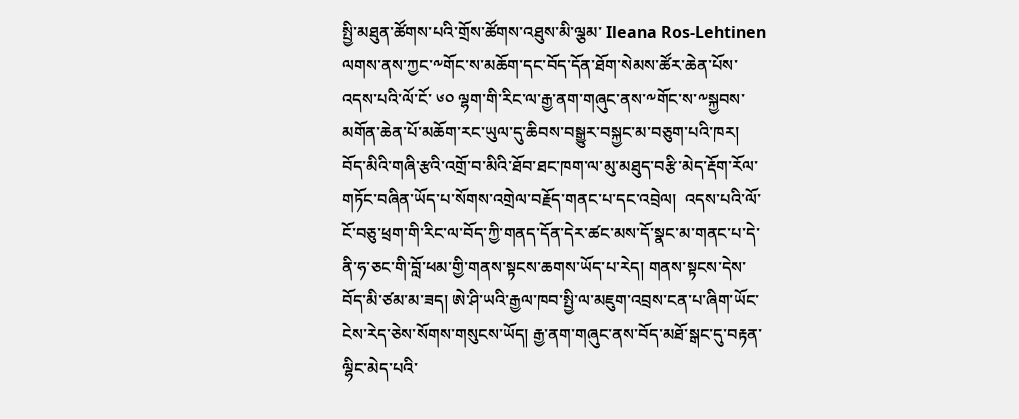སྤྱི་མཐུན་ཚོགས་པའི་གྲོས་ཚོགས་འཐུས་མི་ལྕམ་ Ileana Ros-Lehtinen ལགས་ནས་ཀྱང་༸གོང་ས་མཆོག་དང་བོད་དོན་ཐོག་སེམས་ཚོར་ཆེན་པོས་འདས་པའི་ལོ་ངོ་ ༦༠ ལྷག་གི་རིང་ལ་རྒྱ་ནག་གཞུང་ནས་༸གོང་ས་༸སྐྱབས་མགོན་ཆེན་པོ་མཆོག་རང་ཡུལ་དུ་ཆིབས་བསྒྱུར་བསྐྱང་མ་བཅུག་པའི་ཁར། བོད་མིའི་གཞི་རྩའི་འགྲོ་བ་མིའི་ཐོབ་ཐང་ཁག་ལ་མུ་མཐུད་བརྩི་མེད་རྡོག་རོལ་གཏོང་བཞིན་ཡོད་པ་སོགས་འགྲེལ་བརྗོད་གནང་པ་དང་འབྲེལ།  འདས་པའི་ལོ་ངོ་བཅུ་ཕྲག་གི་རིང་ལ་བོད་ཀྱི་གནད་དོན་དེར་ཚང་མས་དོ་སྣང་མ་གནང་པ་དེ་ནི་ཧ་ཅང་གི་བློ་ཕམ་གྱི་གནས་སྟངས་ཆགས་ཡོད་པ་རེད། གནས་སྟངས་དེས་བོད་མི་ཙམ་མ་ཟད། ཨེ་ཤི་ཡའི་རྒྱལ་ཁབ་སྤྱི་ལ་མཇུག་འབྲས་ངན་པ་ཞིག་ཡོང་ངེས་རེད་ཅེས་སོགས་གསུངས་ཡོད། རྒྱ་ནག་གཞུང་ནས་བོད་མཐོ་སྒང་དུ་བརྟན་ལྷིང་མེད་པའི་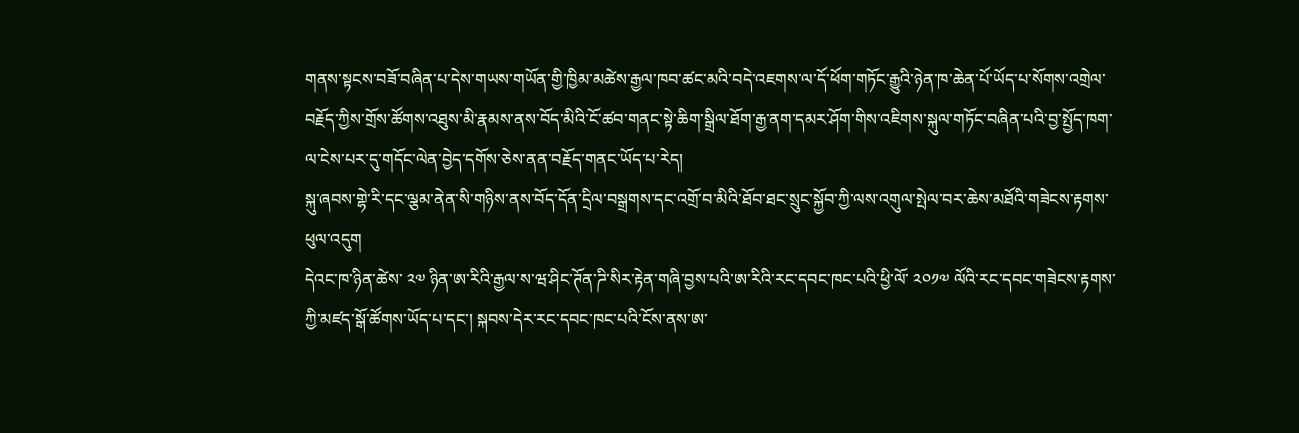གནས་སྟངས་བཟོ་བཞིན་པ་དེས་གཡས་གཡོན་གྱི་ཁྱིམ་མཚེས་རྒྱལ་ཁབ་ཚང་མའི་བདེ་འཇགས་ལ་དོ་ཕོག་གཏོང་རྒྱུའི་ཉེན་ཁ་ཆེན་པོ་ཡོད་པ་སོགས་འགྲེལ་བརྗོད་ཀྱིས་གྲོས་ཚོགས་འཐུས་མི་རྣམས་ནས་བོད་མིའི་ངོ་ཚབ་གནང་སྟེ་ཆིག་སྒྲིལ་ཐོག་རྒྱ་ནག་དམར་ཤོག་གིས་འཇིགས་སྐུལ་གཏོང་བཞིན་པའི་བྱ་སྤྱོད་ཁག་ལ་ངེས་པར་དུ་གདོང་ལེན་བྱེད་དགོས་ཅེས་ནན་བརྗོད་གནང་ཡོད་པ་རེད།
སྐུ་ཞབས་གྷེ་རི་དང་ལྕམ་ནེན་སི་གཉིས་ནས་བོད་དོན་དྲིལ་བསྒྲགས་དང་འགྲོ་བ་མིའི་ཐོབ་ཐང་སྲུང་སྐྱོབ་ཀྱི་ལས་འགུལ་སྤེལ་བར་ཆེས་མཐོའི་གཟེངས་རྟགས་ཕུལ་འདུག
དེའང་ཁ་ཉིན་ཚེས་ ༢༧ ཉིན་ཨ་རིའི་རྒྱལ་ས་ཝ་ཤིང་ཊོན་ཌི་སིར་རྟེན་གཞི་བྱས་པའི་ཨ་རིའི་རང་དབང་ཁང་པའི་ཕྱི་ལོ་ ༢༠༡༧ ལོའི་རང་དབང་གཟེངས་རྟགས་ཀྱི་མཛད་སྒོ་ཚོགས་ཡོད་པ་དང་། སྐབས་དེར་རང་དབང་ཁང་པའི་ངོས་ནས་ཨ་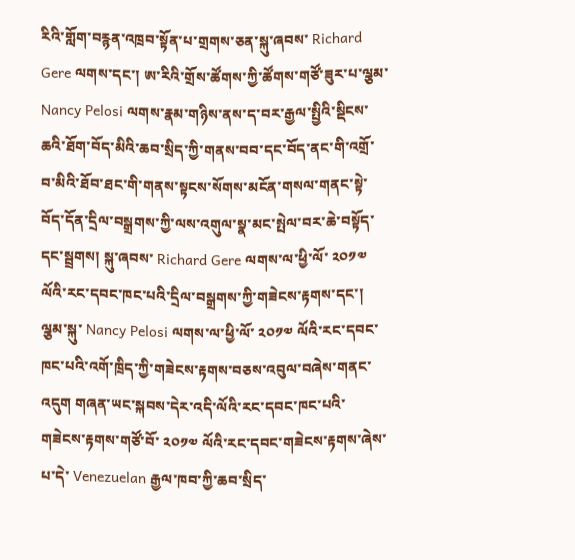རིའི་གློག་བརྙན་འཁྲབ་སྟོན་པ་གྲགས་ཅན་སྐུ་ཞབས་ Richard Gere ལགས་དང་། ཨ་རིའི་གྲོས་ཚོགས་ཀྱི་ཚོགས་གཙོ་ཟུར་པ་ལྕམ་ Nancy Pelosi ལགས་རྣམ་གཉིས་ནས་ད་བར་རྒྱལ་སྤྱིའི་སྡིངས་ཆའི་ཐོག་བོད་མིའི་ཆབ་སྲིད་ཀྱི་གནས་བབ་དང་བོད་ནང་གི་འགྲོ་བ་མིའི་ཐོབ་ཐང་གི་གནས་སྟངས་སོགས་མངོན་གསལ་གནང་སྟེ་བོད་དོན་དྲིལ་བསྒྲགས་ཀྱི་ལས་འགུལ་སྣ་མང་སྤེལ་བར་ཆེ་བསྟོད་དང་སྦྲགས། སྐུ་ཞབས་ Richard Gere ལགས་ལ་ཕྱི་ལོ་ ༢༠༡༧ ལོའི་རང་དབང་ཁང་པའི་དྲིལ་བསྒྲགས་ཀྱི་གཟེངས་རྟགས་དང་། ལྕམ་སྐུ་ Nancy Pelosi ལགས་ལ་ཕྱི་ལོ་ ༢༠༡༧ ལོའི་རང་དབང་ཁང་པའི་འགོ་ཁྲིད་ཀྱི་གཟེངས་རྟགས་བཅས་འབུལ་བཞེས་གནང་འདུག གཞན་ཡང་སྐབས་དེར་འདི་ལོའི་རང་དབང་ཁང་པའི་གཟེངས་རྟགས་གཙོ་བོ་ ༢༠༡༧ ལོའི་རང་དབང་གཟེངས་རྟགས་ཞེས་པ་དེ་ Venezuelan རྒྱལ་ཁབ་ཀྱི་ཆབ་སྲིད་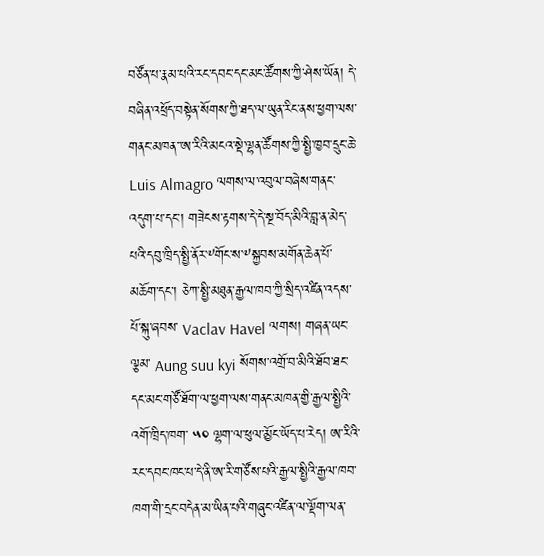བཙོན་པ་རྣམ་པའི་རང་དབང་དང་མང་ཚོགས་ཀྱི་ཤེས་ཡོན། དེ་བཞིན་འཕྲོད་བསྟེན་སོགས་ཀྱི་ཐད་ལ་ཡུན་རིང་ནས་ཕྱག་ལས་གནང་མཁན་་ཨ་རིའི་མངའ་སྡེ་ལྷན་ཚོགས་ཀྱི་སྤྱི་ཁྱབ་དྲུང་ཆེ་ Luis Almagro ལགས་ལ་འབུལ་བཞེས་གནང་འདུག་པ་དང་། གཟེངས་རྟགས་དེ་དེ་སྔ་བོད་མིའི་བླ་ན་མེད་པའི་དབུ་ཁྲིད་སྤྱི་ནོར་༸གོང་ས་༸སྐྱབས་མགོན་ཆེན་པོ་མཆོག་དང་། ཅེཀ་སྤྱི་མཐུན་རྒྱལ་ཁབ་ཀྱི་སྲིད་འཛིན་འདས་པོ་སྐུ་ཞབས་ Vaclav Havel ལགས། གཞན་ཡང་ལྕམ་ Aung suu kyi སོགས་འགྲོ་བ་མིའི་ཐོབ་ཐང་དང་མང་གཙོ་ཐོག་ལ་ཕྱག་ལས་གནང་མཁན་གྱི་རྒྱལ་སྤྱིའི་འགོ་ཁྲིད་ཁག་ ༥༠ ལྷག་ལ་ཕུལ་མྱོང་ཡོད་པ་རེད། ཨ་རིའི་རང་དབང་ཁང་པ་དེ་ནི་ཨ་རི་གཙོས་པའི་རྒྱལ་སྤྱིའི་རྒྱལ་ཁབ་ཁག་གི་དྲང་བདེན་མ་ཡིན་པའི་གཞུང་འཛིན་ལ་ལྡོག་ལན་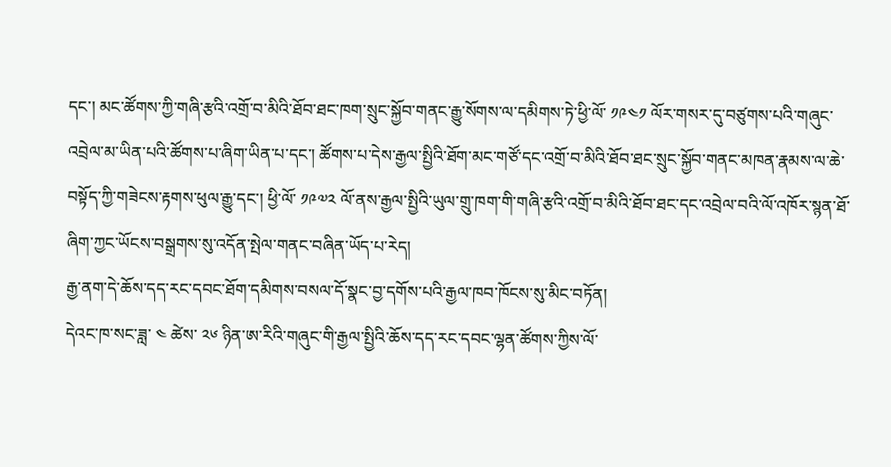དང་། མང་ཚོགས་ཀྱི་གཞི་རྩའི་འགྲོ་བ་མིའི་ཐོབ་ཐང་ཁག་སྲུང་སྐྱོབ་གནང་རྒྱུ་སོགས་ལ་དམིགས་ཏེ་ཕྱི་ལོ་ ༡༩༤༡ ལོར་གསར་དུ་བཙུགས་པའི་གཞུང་འབྲེལ་མ་ཡིན་པའི་ཚོགས་པ་ཞིག་ཡིན་པ་དང་། ཚོགས་པ་དེས་རྒྱལ་སྤྱིའི་ཐོག་མང་གཙོ་དང་འགྲོ་བ་མིའི་ཐོབ་ཐང་སྲུང་སྐྱོབ་གནང་མཁན་རྣམས་ལ་ཆེ་བསྟོད་ཀྱི་གཟེངས་རྟགས་ཕུལ་རྒྱུ་དང་། ཕྱི་ལོ་ ༡༩༧༢ ལོ་ནས་རྒྱལ་སྤྱིའི་ཡུལ་གྲུ་ཁག་གི་གཞི་རྩའི་འགྲོ་བ་མིའི་ཐོབ་ཐང་དང་འབྲེལ་བའི་ལོ་འཁོར་སྙན་ཐོ་ཞིག་ཀྱང་ཡོངས་བསྒྲགས་སུ་འདོན་སྤེལ་གནང་བཞིན་ཡོད་པ་རེད།
རྒྱ་ནག་དེ་ཆོས་དད་རང་དབང་ཐོག་དམིགས་བསལ་དོ་སྣང་བྱ་དགོས་པའི་རྒྱལ་ཁབ་ཁོངས་སུ་མིང་བཏོན།
དེའང་ཁ་སང་ཟླ་ ༤ ཚེས་ ༢༦ ཉིན་ཨ་རིའི་གཞུང་གི་རྒྱལ་སྤྱིའི་ཆོས་དད་རང་དབང་ལྷན་ཚོགས་ཀྱིས་ལོ་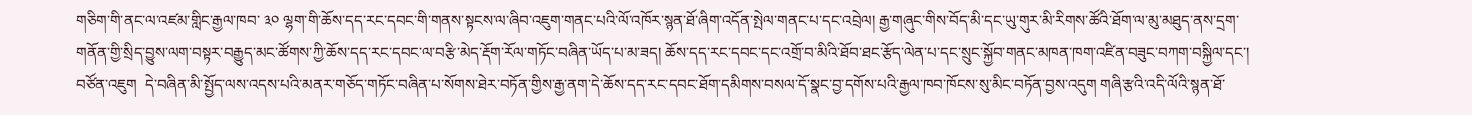གཅིག་གི་ནང་ལ་འཛམ་གླིང་རྒྱལ་ཁབ་ ༣༠ ལྷག་གི་ཆོས་དད་རང་དབང་གི་གནས་སྟངས་ལ་ཞིབ་འཇུག་གནང་པའི་ལོ་འཁོར་སྙན་ཐོ་ཞིག་འདོན་སྤེལ་གནང་པ་དང་འབྲེལ། རྒྱ་གཞུང་གིས་བོད་མི་དང་ཡུ་གུར་མི་རིགས་ཚོའི་ཐོག་ལ་མུ་མཐུད་ནས་དྲག་གནོན་གྱི་སྲིད་བྱུས་ལག་བསྟར་བརྒྱུད་མང་ཚོགས་ཀྱི་ཆོས་དད་རང་དབང་ལ་བརྩི་མེད་རྡོག་རོལ་གཏོང་བཞིན་ཡོད་པ་མ་ཟད། ཆོས་དད་རང་དབང་དང་འགྲོ་བ་མིའི་ཐོབ་ཐང་རྩོད་ལེན་པ་དང་སྲུང་སྐྱོབ་གནང་མཁན་ཁག་འཛིན་བཟུང་བཀག་བསྐྱིལ་དང་། བཙོན་འཇུག  དེ་བཞིན་མི་སྤྱོད་ལས་འདས་པའི་མནར་གཅོད་གཏོང་བཞིན་པ་སོགས་ཐེར་བཏོན་གྱིས་རྒྱ་ནག་དེ་ཆོས་དད་རང་དབང་ཐོག་དམིགས་བསལ་དོ་སྣང་བྱ་དགོས་པའི་རྒྱལ་ཁབ་ཁོངས་སུ་མིང་བཏོན་བྱས་འདུག གཞི་རྩའི་འདི་ལོའི་སྙན་ཐོ་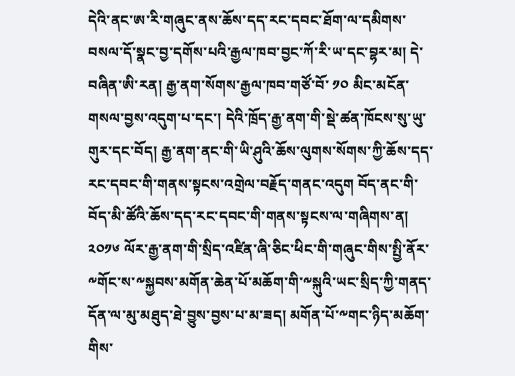དེའི་ནང་ཨ་རི་གཞུང་ནས་ཆོས་དད་རང་དབང་ཐོག་ལ་དམིགས་བསལ་དོ་སྣང་བྱ་དགོས་པའི་རྒྱལ་ཁབ་བྱང་ཀོ་རི་ཡ་དང་བྷར་མ། དེ་བཞིན་ཨི་རན། རྒྱ་ནག་སོགས་རྒྱལ་ཁབ་གཙོ་བོ་ ༡༠ མིང་མངོན་གསལ་བྱས་འདུག་པ་དང་། དེའི་ཁྲོད་རྒྱ་ནག་གི་སྡེ་ཚན་ཁོངས་སུ་ཡུ་གུར་དང་བོད། རྒྱ་ནག་ནང་གི་ཡི་ཤུའི་ཆོས་ལུགས་སོགས་ཀྱི་ཆོས་དད་རང་དབང་གི་གནས་སྟངས་འགྲེལ་བརྗོད་གནང་འདུག བོད་ནང་གི་བོད་མི་ཚོའི་ཆོས་དད་རང་དབང་གི་གནས་སྟངས་ལ་གཞིགས་ན། ༢༠༡༦ ལོར་རྒྱ་ནག་གི་སྲིད་འཛིན་ཞི་ཅིང་ཕིང་གི་གཞུང་གིས་སྤྱི་ནོར་༸གོང་ས་༸སྐྱབས་མགོན་ཆེན་པོ་མཆོག་གི་༸སྐུའི་ཡང་སྲིད་ཀྱི་གནད་དོན་ལ་མུ་མཐུད་ཐེ་བྱུས་བྱས་པ་མ་ཟད། མགོན་པོ་༸གང་ཉིད་མཆོག་གིས་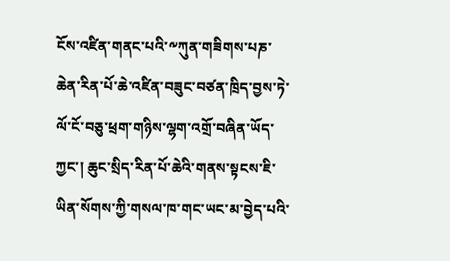ངོས་འཛིན་གནང་པའི་༸ཀུན་གཟིགས་པཎ་ཆེན་རིན་པོ་ཆེ་འཛིན་བཟུང་བཙན་ཁྲིད་བྱས་ཏེ་ལོ་ངོ་བཅུ་ཕྲག་གཉིས་ལྷག་འགྲོ་བཞིན་ཡོད་ཀྱང་། ཆུང་སྲིད་རིན་པོ་ཆེའི་གནས་སྟངས་ཇི་ཡིན་སོགས་ཀྱི་གསལ་ཁ་གང་ཡང་མ་བྱེད་པའི་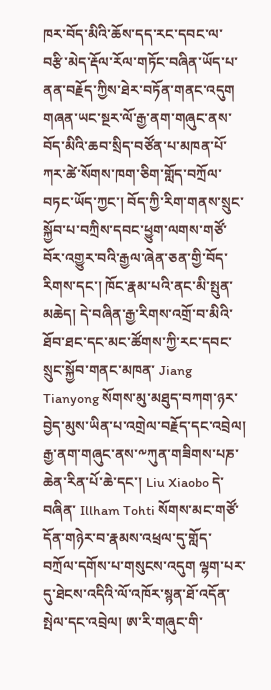ཁར་བོད་མིའི་ཆོས་དད་རང་དབང་ལ་བརྩི་མེད་རྡོལ་རོལ་གཏོང་བཞིན་ཡོད་པ་ནན་བརྗོད་ཀྱིས་ཐེར་བཏོན་གནང་འདུག གཞན་ཡང་སྔར་ལོ་རྒྱ་ནག་གཞུང་ནས་བོད་མིའི་ཆབ་སྲིད་བཙོན་པ་མཁན་པོ་ཀར་ཚེ་སོགས་ཁག་ཅིག་གློད་བཀྲོལ་བཏང་ཡོད་ཀྱང་། བོད་ཀྱི་རིག་གནས་སྲུང་སྐྱོབ་པ་བཀྲིས་དབང་ཕྱུག་ལགས་གཙོ་བོར་འགྱུར་བའི་རྒྱལ་ཞེན་ཅན་གྱི་བོད་རིགས་དང་། ཁོང་རྣམ་པའི་ནང་མི་སྤུན་མཆེད། དེ་བཞིན་རྒྱ་རིགས་འགྲོ་བ་མིའི་ཐོབ་ཐང་དང་མང་ཚོགས་ཀྱི་རང་དབང་སྲུང་སྐྱོབ་གནང་མཁན་ Jiang Tianyong སོགས་མུ་མཐུད་བཀག་ཉར་བྱེད་མུས་ཡིན་པ་འགྲེལ་བརྗོད་དང་འབྲེལ། རྒྱ་ནག་གཞུང་ནས་༸ཀུན་གཟིགས་པཎ་ཆེན་རིན་པོ་ཆེ་དང་། Liu Xiaobo དེ་བཞིན་ Illham Tohti སོགས་མང་གཙོ་དོན་གཉེར་བ་རྣམས་འཕྲལ་དུ་གློད་བཀྲོལ་དགོས་པ་གསུངས་འདུག ལྷག་པར་དུ་ཐེངས་འདིའི་ལོ་འཁོར་སྙན་ཐོ་འདོན་སྤེལ་དང་འབྲེལ། ཨ་རི་གཞུང་གི་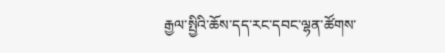རྒྱལ་སྤྱིའི་ཆོས་དད་རང་དབང་ལྷན་ཚོགས་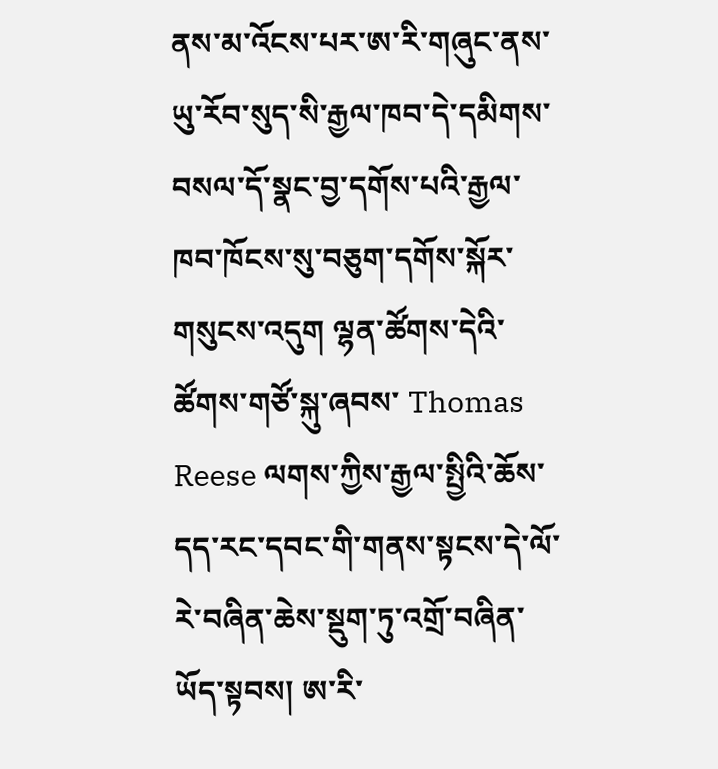ནས་མ་འོངས་པར་ཨ་རི་གཞུང་ནས་ཡུ་རོབ་སུད་སི་རྒྱལ་ཁབ་དེ་དམིགས་བསལ་དོ་སྣང་བྱ་དགོས་པའི་རྒྱལ་ཁབ་ཁོངས་སུ་བཅུག་དགོས་སྐོར་གསུངས་འདུག ལྷན་ཚོགས་དེའི་ཚོགས་གཙོ་སྐུ་ཞབས་ Thomas Reese ལགས་ཀྱིས་རྒྱལ་སྤྱིའི་ཆོས་དད་རང་དབང་གི་གནས་སྟངས་དེ་ལོ་རེ་བཞིན་ཆེས་སྡུག་ཏུ་འགྲོ་བཞིན་ཡོད་སྟབས། ཨ་རི་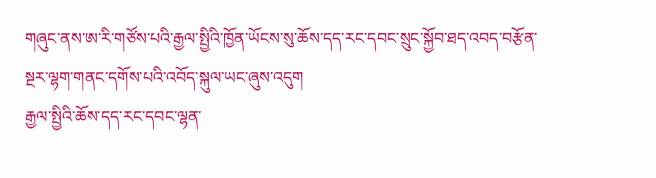གཞུང་ནས་ཨ་རི་གཙོས་པའི་རྒྱལ་སྤྱིའི་ཁྱོན་ཡོངས་སུ་ཆོས་དད་རང་དབང་སྲུང་སྐྱོབ་ཐད་འབད་བརྩོན་སྔར་ལྷག་གནང་དགོས་པའི་འབོད་སྐུལ་ཡང་ཞུས་འདུག
རྒྱལ་སྤྱིའི་ཆོས་དད་རང་དབང་ལྷན་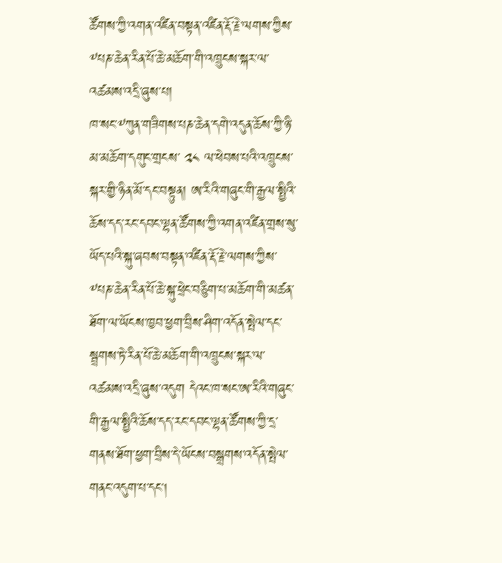ཚོགས་ཀྱི་འགན་འཛིན་བསྟན་འཛིན་རྡོ་རྗེ་ལགས་ཀྱིས་༸པཎ་ཆེན་རིན་པོ་ཆེ་མཆོག་གི་འཁྲུངས་སྐར་ལ་འཚམས་འདྲི་ཞུས་པ།
ཁ་སང་༸ཀུན་གཟིགས་པཎ་ཆེན་དགེ་འདུན་ཆོས་ཀྱི་ཉི་མ་མཆོག་དགུང་གྲངས་ ༢༨ ལ་ཕེབས་པའི་འཁྲུངས་སྐར་གྱི་ཉིན་མོ་དང་བསྟུན། ཨ་རིའི་གཞུང་གི་རྒྱལ་སྤྱིའི་ཆོས་དད་རང་དབང་ལྷན་ཚོགས་ཀྱི་འགན་འཛིན་གྲས་སུ་ཡོད་པའི་སྐུ་ཞབས་བསྟན་འཛིན་རྡོ་རྗེ་ལགས་ཀྱིས་༸པཎ་ཆེན་རིན་པོ་ཆེ་སྐུ་ཕྲེང་བཅིུག་པ་མཆོག་གི་མཚན་ཐོག་ལ་ཡོངས་ཁྱབ་ཕྱག་བྲིས་ཤིག་འདོན་སྤེལ་དང་སྦྲགས་ཏེ་རིན་པོ་ཆེ་མཆོག་གི་འཁྲུངས་སྐར་ལ་འཚམས་འདྲི་ཞུས་འདུག དེའང་ཁ་སང་ཨ་རིའི་གཞུང་གི་རྒྱལ་སྤྱིའི་ཆོས་དད་རང་དབང་ལྷན་ཚོགས་ཀྱི་དྲ་གནས་ཐོག་ཕྱག་བྲིས་དེ་ཡོངས་བསྒྲགས་འདོན་སྤེལ་གནང་འདུག་པ་དང།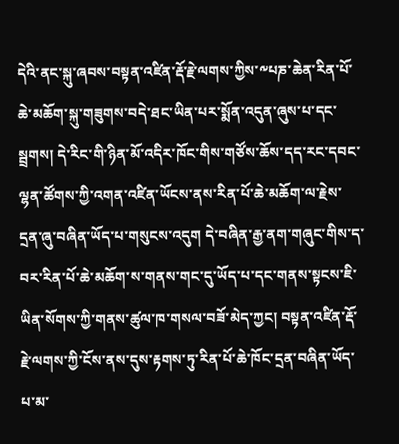དེའི་ནང་སྐུ་ཞབས་བསྟན་འཛིན་རྡོ་རྗེ་ལགས་ཀྱིས་༸པཎ་ཆེན་རིན་པོ་ཆེ་མཆོག་སྐུ་གཟུགས་བདེ་ཐང་ཡིན་པར་སྨོན་འདུན་ཞུས་པ་དང་སྦྲགས། དེ་རིང་གི་ཉིན་མོ་འདིར་ཁོང་གིས་གཙོས་ཆོས་དད་རང་དབང་ལྷན་ཚོགས་ཀྱི་འགན་འཛིན་ཡོངས་ནས་རིན་པོ་ཆེ་མཆོག་ལ་རྗེས་དྲན་ཞུ་བཞིན་ཡོད་པ་གསུངས་འདུག དེ་བཞིན་རྒྱ་ནག་གཞུང་གིས་ད་བར་རིན་པོ་ཆེ་མཆོག་ས་གནས་གང་དུ་ཡོད་པ་དང་གནས་སྟངས་ཇི་ཡིན་སོགས་ཀྱི་གནས་ཚུལ་ཁ་གསལ་བཟོ་མེད་ཀྱང། བསྟན་འཛིན་རྡོ་རྗེ་ལགས་ཀྱི་ངོས་ནས་དུས་རྟགས་ཏུ་རིན་པོ་ཆེ་ཁོང་དྲན་བཞིན་ཡོད་པ་མ་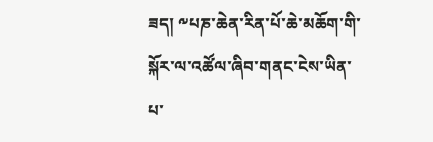ཟད། ༸པཎ་ཆེན་རིན་པོ་ཆེ་མཆོག་གི་སྐོར་ལ་འཚོལ་ཞིབ་གནང་ངེས་ཡིན་པ་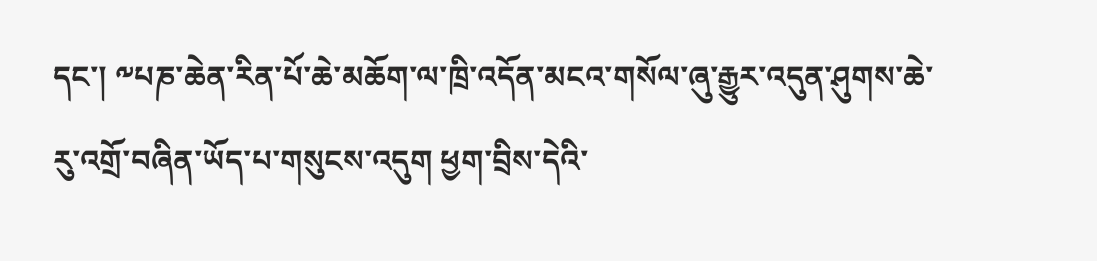དང་། ༸པཎ་ཆེན་རིན་པོ་ཆེ་མཆོག་ལ་ཁྲི་འདོན་མངའ་གསོལ་ཞུ་རྒྱུར་འདུན་ཤུགས་ཆེ་རུ་འགྲོ་བཞིན་ཡོད་པ་གསུངས་འདུག ཕྱག་བྲིས་དེའི་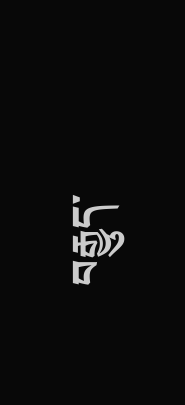བརྒྱུད་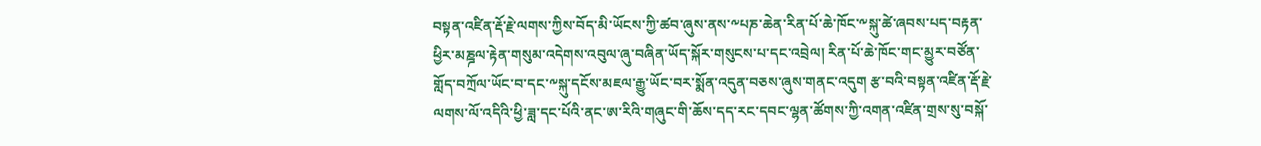བསྟན་འཛིན་རྡོ་རྗེ་ལགས་ཀྱིས་བོད་མི་ཡོངས་ཀྱི་ཚབ་ཞུས་ནས་༸པཎ་ཆེན་རིན་པོ་ཆེ་ཁོང་༸སྐུ་ཚེ་ཞབས་པད་བརྟན་ཕྱིར་མཎྜལ་རྟེན་གསུམ་འདེགས་འབུལ་ཞུ་བཞིན་ཡོད་སྐོར་གསུངས་པ་དང་འབྲེལ། རིན་པོ་ཆེ་ཁོང་གང་མྱུར་བཙོན་གློད་བཀྲོལ་ཡོང་བ་དང་༸སྐུ་དངོས་མཇལ་རྒྱུ་ཡོང་བར་སྨོན་འདུན་བཅས་ཞུས་གནང་འདུག རྩ་བའི་བསྟན་འཛིན་རྡོ་རྗེ་ལགས་ལོ་འདིའི་ཕྱི་ཟླ་དང་པོའི་ནང་ཨ་རིའི་གཞུང་གི་ཆོས་དད་རང་དབང་ལྷན་ཚོགས་ཀྱི་འགན་འཛིན་གྲས་སུ་བསྐོ་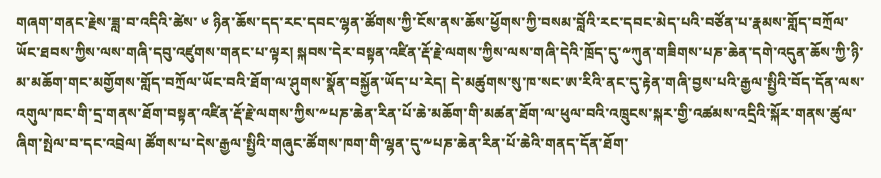གཞག་གནང་རྗེས་ཟླ་བ་འདིའི་ཚེས་ ༦ ཉིན་ཆོས་དད་རང་དབང་ལྷན་ཚོགས་ཀྱི་ངོས་ནས་ཆོས་ཕྱོགས་ཀྱི་བསམ་བློའི་རང་དབང་མེད་པའི་བཙོན་པ་རྣམས་གློད་བཀྲོལ་ཡོང་ཐབས་ཀྱིས་ལས་གཞི་དབུ་འཛུགས་གནང་པ་ལྟར། སྐབས་དེར་བསྟན་འཛིན་རྡོ་རྗེ་ལགས་ཀྱིས་ལས་གཞི་དེའི་ཁྲོད་དུ་༸ཀུན་གཟིགས་པཎ་ཆེན་དགེ་འདུན་ཆོས་ཀྱི་ཉི་མ་མཆོག་གང་མགྱོགས་གློད་བཀྲོལ་ཡོང་བའི་ཐོག་ལ་ཤུགས་སྣོན་བསྐྱོན་ཡོད་པ་རེད། དེ་མཚུགས་སུ་ཁ་སང་ཨ་རིའི་ནང་དུ་རྟེན་གཞི་བྱས་པའི་རྒྱལ་སྤྱིའི་བོད་དོན་ལས་འགུལ་ཁང་གི་དྲ་གནས་ཐོག་བསྟན་འཛིན་རྡོ་རྗེ་ལགས་ཀྱིས་༸པཎ་ཆེན་རིན་པོ་ཆེ་མཆོག་གི་མཚན་ཐོག་ལ་ཕུལ་བའི་འཁྲུངས་སྐར་གྱི་འཚམས་འདྲིའི་སྐོར་གནས་ཚུལ་ཞིག་སྤེལ་བ་དང་འབྲེལ། ཚོགས་པ་དེས་རྒྱལ་སྤྱིའི་གཞུང་ཚོགས་ཁག་གི་ལྷན་དུ་༸པཎ་ཆེན་རིན་པོ་ཆེའི་གནད་དོན་ཐོག་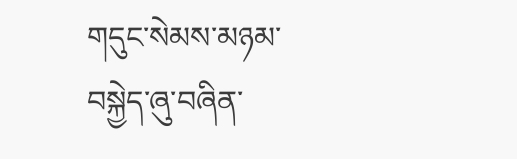གདུང་སེམས་མཉམ་བསྐྱེད་ཞུ་བཞིན་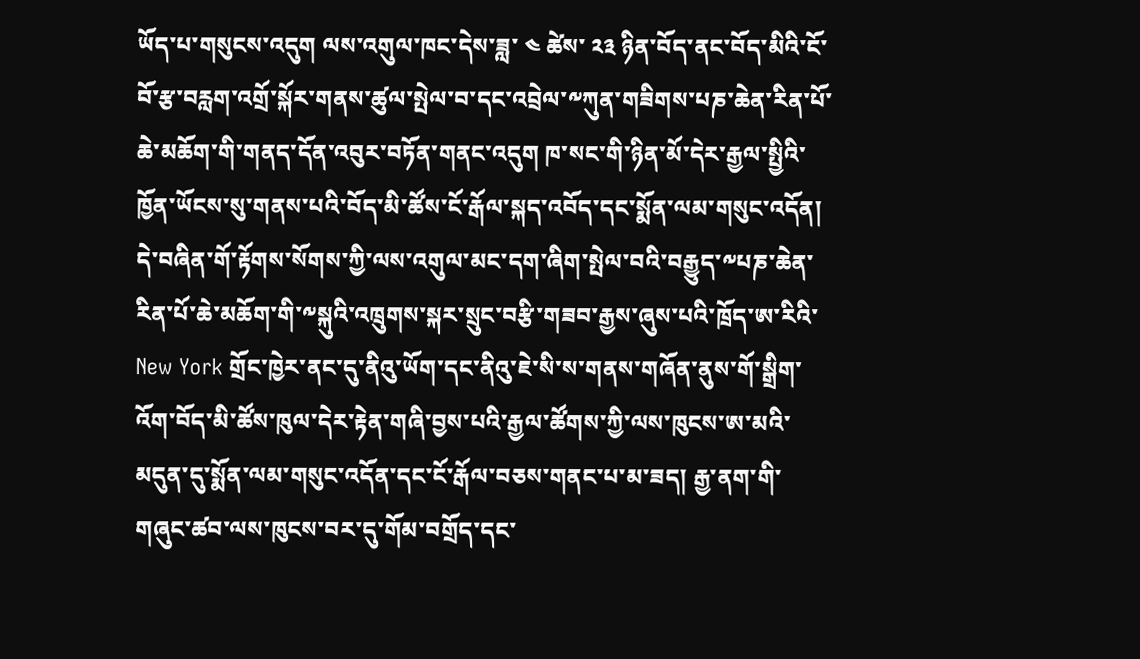ཡོད་པ་གསུངས་འདུག ལས་འགུལ་ཁང་དེས་ཟླ་ ༤ ཚེས་ ༢༣ ཉིན་བོད་ནང་བོད་མིའི་ངོ་བོ་རྩ་བརླག་འགྲོ་སྐོར་གནས་ཚུལ་སྤེལ་བ་དང་འབྲེལ་༸ཀུན་གཟིགས་པཎ་ཆེན་རིན་པོ་ཆེ་མཆོག་གི་གནད་དོན་འབུར་བཏོན་གནང་འདུག ཁ་སང་གི་ཉིན་མོ་དེར་རྒྱལ་སྤྱིའི་ཁྱོན་ཡོངས་སུ་གནས་པའི་བོད་མི་ཚོས་ངོ་རྒོལ་སྐད་འབོད་དང་སྨོན་ལམ་གསུང་འདོན། དེ་བཞིན་གོ་རྟོགས་སོགས་ཀྱི་ལས་འགུལ་མང་དག་ཞིག་སྤེལ་བའི་བརྒྱུད་༸པཎ་ཆེན་རིན་པོ་ཆེ་མཆོག་གི་༸སྐུའི་འཁྲུགས་སྐར་སྲུང་བརྩི་གཟབ་རྒྱས་ཞུས་པའི་ཁྲོད་ཨ་རིའི་ New York གྲོང་ཁྱེར་ནང་དུ་ནིའུ་ཡོག་དང་ནིའུ་ཇེ་སི་ས་གནས་གཞོན་ནུས་གོ་སྒྲིག་འོག་བོད་མི་ཚོས་ཁུལ་དེར་རྟེན་གཞི་བྱས་པའི་རྒྱལ་ཚོགས་ཀྱི་ལས་ཁུངས་ཨ་མའི་མདུན་དུ་སྨོན་ལམ་གསུང་འདོན་དང་ངོ་རྒོལ་བཅས་གནང་པ་མ་ཟད། རྒྱ་ནག་གི་གཞུང་ཚབ་ལས་ཁུངས་བར་དུ་གོམ་བགྲོད་དང་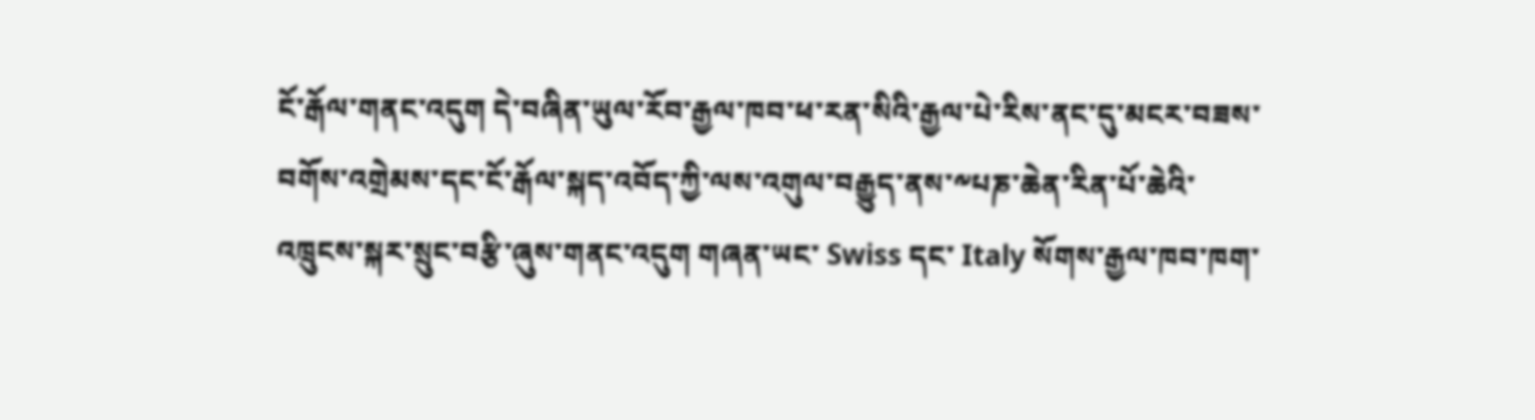ངོ་རྒོལ་གནང་འདུག དེ་བཞིན་ཡུལ་རོབ་རྒྱལ་ཁབ་ཕ་རན་སིའི་རྒྱལ་པེ་རིས་ནང་དུ་མངར་བཟས་བགོས་འགྲེམས་དང་ངོ་རྒོལ་སྐད་འབོད་ཀྱི་ལས་འགུལ་བརྒྱུད་ནས་༸པཎ་ཆེན་རིན་པོ་ཆེའི་འཁྲུངས་སྐར་སྲུང་བརྩི་ཞུས་གནང་འདུག གཞན་ཡང་ Swiss དང་ Italy སོགས་རྒྱལ་ཁབ་ཁག་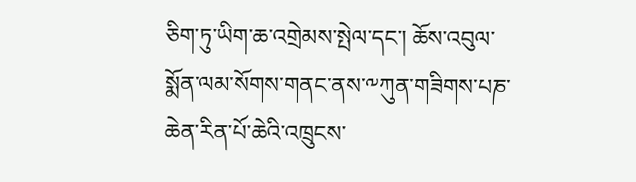ཅིག་ཏུ་ཡིག་ཆ་འགྲེམས་སྤེལ་དང་། ཆོས་འབུལ་སྨོན་ལམ་སོགས་གནང་ནས་༸ཀུན་གཟིགས་པཎ་ཆེན་རིན་པོ་ཆེའི་འཁྲུངས་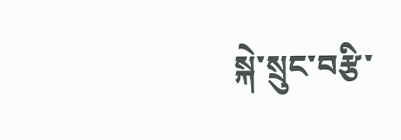སྐེ་སྲུང་བརྩི་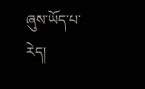ཞུས་ཡོད་པ་རེད།